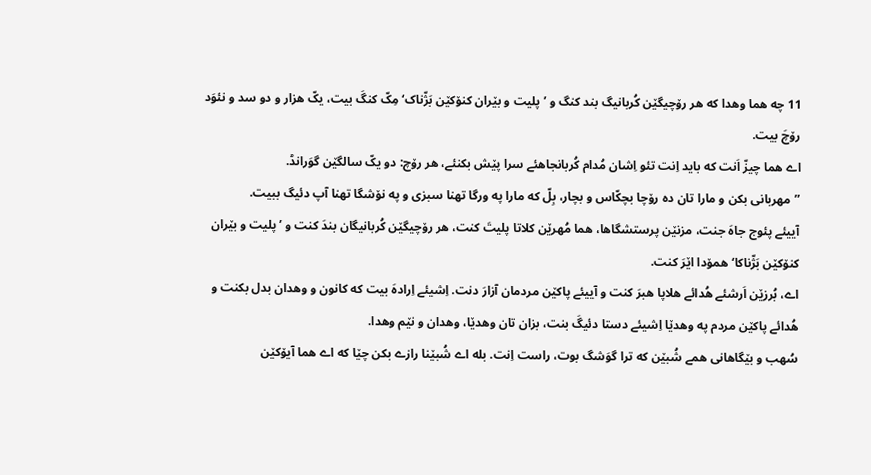11 چه هما وهدا که هر رۆچیگێن کُربانیگ بند کنگ و ’پلیت و بێران کنۆکێن بَژّناک‘ مِکّ کنگَ بیت، یکّ هزار و دو سد و نئوَد رۆچَ بیت.
اے هما چیزّ اَنت که باید اِنت تئو اِشان مُدام کُربانجاهئے سرا پێش بکنئے، هر رۆچ: دو یکّ سالگێن گوَرانڈ.
”مهربانی بکن و مارا تان ده رۆچا بچکّاس و بچار، بِلّ که مارا په ورگا تهنا سبزی و په نۆشگا تهنا آپ دئیگ ببیت.
آییئے پئوج جاهَ جنت، مزنێن پرستشگاها، هما مُهرێن کلاتا پلیتَ کنت، هر رۆچیگێن کُربانیگان بندَ کنت و ’پلیت و بێران کنۆکێن بَژّناکا‘ همۆدا اێرَ کنت.
اے، بُرزێن اَرشئے هُدائے هلاپا هبرَ کنت و آییئے پاکێن مردمان آزارَ دنت. اِشیئے اِرادهَ بیت که کانون و وهدان بدل بکنت و هُدائے پاکێن مردم په وهدێا اِشیئے دستا دئیگَ بنت، بزان تان وهدێا، وهدان و نێم وهدا.
سُهب و بێگاهانی همے شُبێن که ترا گوَشگ بوت، راست اِنت. بله اے شُبێنا رازے بکن چێا که اے هما آیۆکێن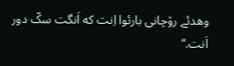وهدئے رۆچانی بارئوا اِنت که اَنگت سکّ دور اَنت.“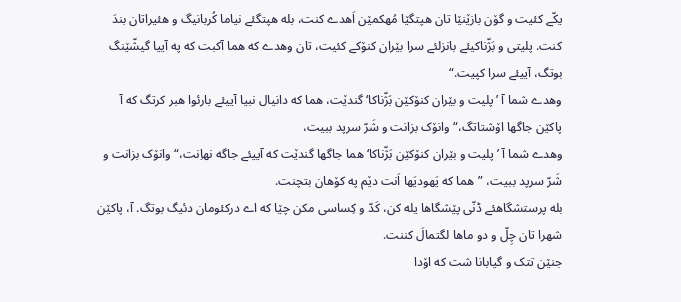یکّے کئیت و گۆن بازێنێا تان هپتگێا مُهکمێن اَهدے کنت، بله هپتگئے نیاما کُربانیگ و هئیراتان بندَ کنت. پلیتی و بَژّناکیئے بانزلئے سرا بێران کنۆکے کئیت، تان وهدے که هما آکبت که په آییا گیشّێنگ بوتگ، آییئے سرا کپیت.“
وهدے شما آ ’پلیت و بێران کنۆکێن بَژّناکا‘ گندێت، هما که دانیال نبیا آییئے بارئوا هبر کرتگ که آ پاکێن جاگها اۆشتاتگ،“ وانۆک بزانت و شَرّ سرپد ببیت،
وهدے شما آ ’پلیت و بێران کنۆکێن بَژّناکا‘ هما جاگها گندێت که آییئے جاگه نهاِنت،“ وانۆک بزانت و شَرّ سرپد ببیت، ”هما که یَهودیَها اَنت دێم په کۆهان بتچنت.
بله پرستشگاهئے ڈنّی پێشگاها یله کن، کَدّ و کِساسی مکن چێا که اے درکئومان دئیگ بوتگ. آ، پاکێن شهرا تان چِلّ و دو ماها لگتمالَ کننت.
جنێن تتک و گیابانا شت که اۆدا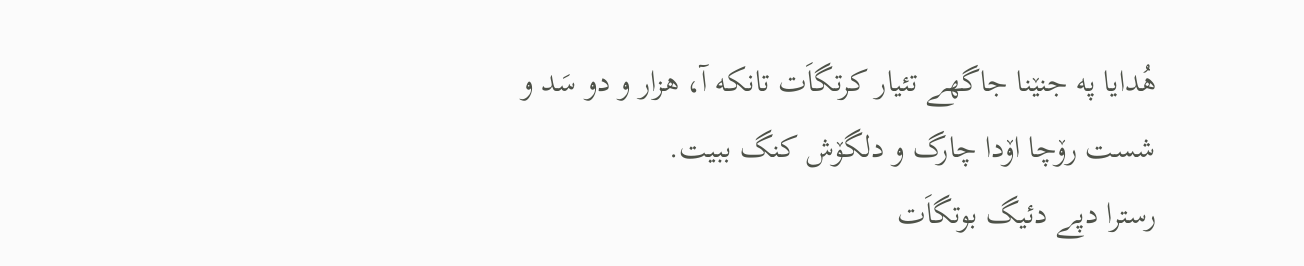هُدایا په جنێنا جاگهے تئیار کرتگاَت تانکه آ، هزار و دو سَد و شست رۆچا اۆدا چارگ و دلگۆش کنگ ببیت.
رسترا دپے دئیگ بوتگاَت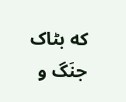که بٹاک جنَگ و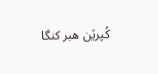کُپرێن هبر کنگا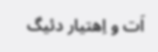اَت و اِهتیار دئیگ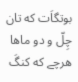بوتگاَت که تان چِلّ و دو ماها هرچے که کنگَ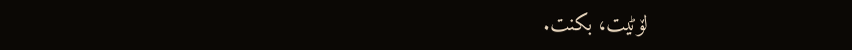لۆٹیت، بکنت.